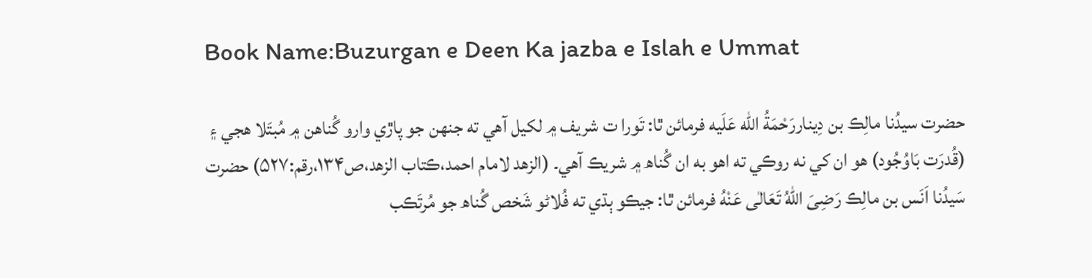Book Name:Buzurgan e Deen Ka jazba e Islah e Ummat

حضرت سيدُنا مالِڪ بن دِيناررَحْمَةُ اللّٰه عَلَيه فرمائن ٿا: تَورا ت شريف ۾ لکيل آهي ته جنهن جو پاڙي وارو گُناهن ۾ مُبتَلا هجي ۽ (قُدرَت بَاوُجُود) هو ان کي نه روڪي ته اهو به ان گُناھ ۾ شريڪ آهي۔ (الزھد لامام احمد،ڪتاب الزھد،ص۱۳۴،رقم:۵۲۷) حضرت سَيدُنا اَنَس بن مالِڪ رَضِىَ اللهُ تَعَالٰی عَنْهُ فرمائن ٿا: جيڪو ٻڌي ته فُلاڻو شَخص گُناھ جو مُرتَڪب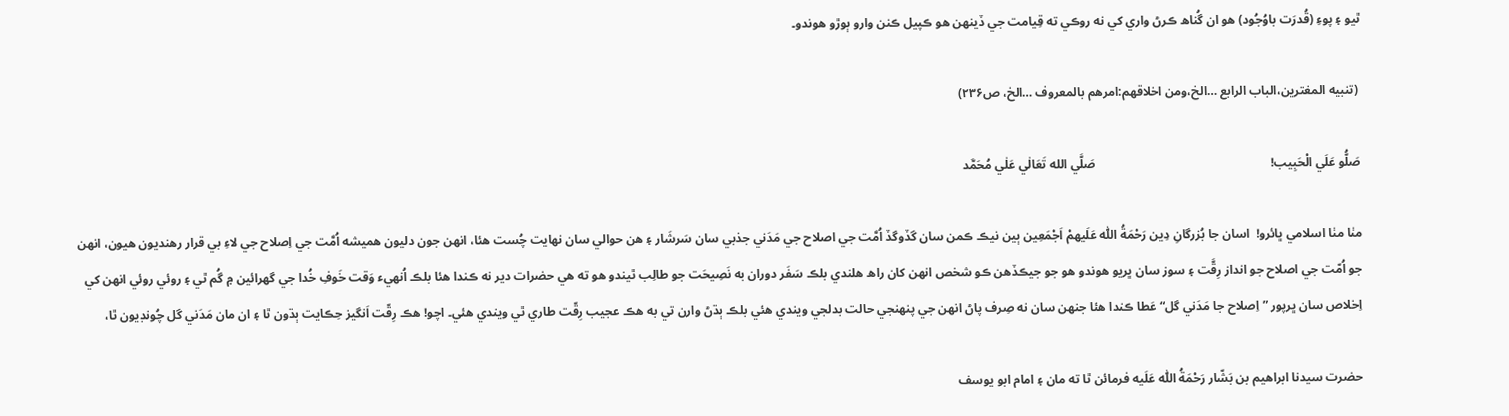ٿيو ۽ پوءِ (قُدرَت باوُجُود) هو ان گُناھ ڪرڻ واري کي نه روڪي ته قِيامت جي ڏينهن هو ڪپيل ڪنن وارو ٻوڙو هوندو۔

 (تنبيه المغترين،الباب الرابع …الخ،ومن اخلاقھم:امرھم بالمعروف …الخ، ص۲۳۶)

صَلُّو عَلَي الْحَبِيب!                                                        صَلَّي الله تَعَالٰي عَلٰي مُحَمَّد

مٺا مٺا اسلامي ڀائرو!  اسان جا بُزرگانِ دِين رَحْمَةُ اللّٰه عَلَيهمْ اَجْمَعِين ٻين نيڪ ڪمن سان گڏوگڏ اُمَّت جي اصلاح جي مَدَني جذبي سان سَرشَار ۽ هن حوالي سان نهايت چُست هئا، انهن جون دليون هميشه اُمَّت جي اِصلاح جي لاءِ بي قرار رهنديون هيون، انهن جو اُمّت جي اصلاح جو انداز رِقَّت ۽ سوز سان ڀريو هوندو هو جو جيڪڏهن ڪو شخص انهن کان راھ هلندي بلڪ سَفَر دوران به نَصِيحَت جو طالِب ٿيندو هو ته هي حضرات دير نه ڪندا هئا بلڪ اُنهيء وَقت خَوفِ خُدا جي گهرائين ۾ گُم ٿي ۽ روئي روئي انهن کي اِخلاص سان ڀرپور ”اِصلاح جا مَدَني گل“ عَطا ڪندا هئا جنهن سان نه صِرف پاڻ انهن جي پنهنجي حالت بدلجي ويندي هئي بلڪ ٻڌڻ وارن تي به هڪ عجيب رِقّت طاري ٿي ويندي هئي۔ اچو! هڪ رِقّت اَنگيز حِڪايت ٻڌون ٿا ۽ ان مان مَدَني گل چُونڊيون ٿا،

حضرت سيدنا ابراهيم بن بَشّار رَحْمَةُ اللّٰه عَلَيه فرمائن ٿا ته مان ۽ امام ابو يوسف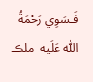فَـسَوِي رَحْمَةُ اللّٰه عَلَيه  ملڪ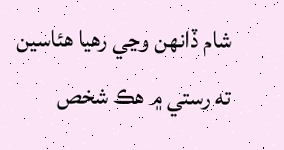شام ڏانهن وڃي رهيا هئاسين ته رستي ۾ هڪ شخص